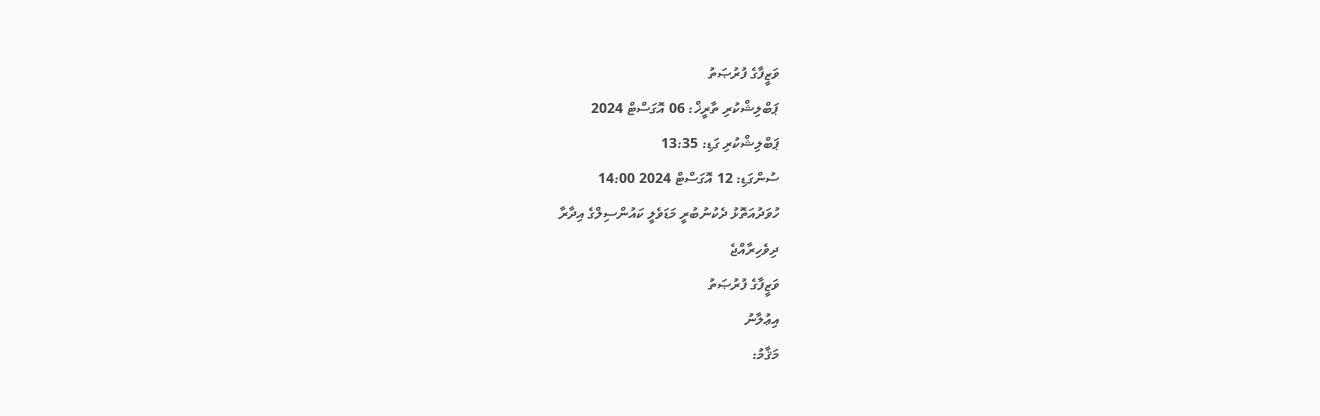ވަޒީފާގެ ފުރުޞަތު
ޕަބްލިޝްކުރި ތާރީޚް: 06 އޮގަސްޓް 2024
ޕަބްލިޝްކުރި ގަޑި: 13:35
ސުންގަޑި: 12 އޮގަސްޓް 2024 14:00
ހުވަދުއަތޮޅު ދެކުނުބުރީ މަޑަވެލީ ކައުންސިލްގެ އިދާރާ
ދިވެހިރާއްޖެ
ވަޒީފާގެ ފުރުޞަތު
އިޢުލާނު
މަޤާމު: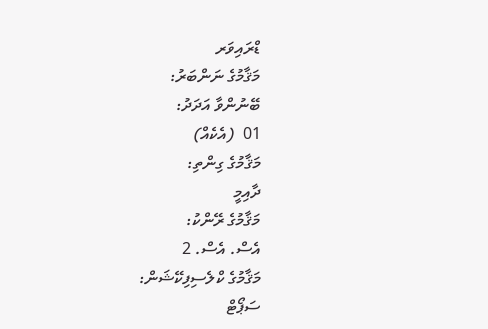ޑްރައިވަރ
މަޤާމުގެ ނަންބަރު:
ބޭނުންވާ އަދަދު:
01  (އެކެއް)
މަޤާމުގެ ގިންތި:
ދާއިމީ
މަޤާމުގެ ރޭންކު:
އެސް. އެސް. 2
މަޤާމުގެ ކްލެސިފިކޭޝަން:
ސަޕޯޓް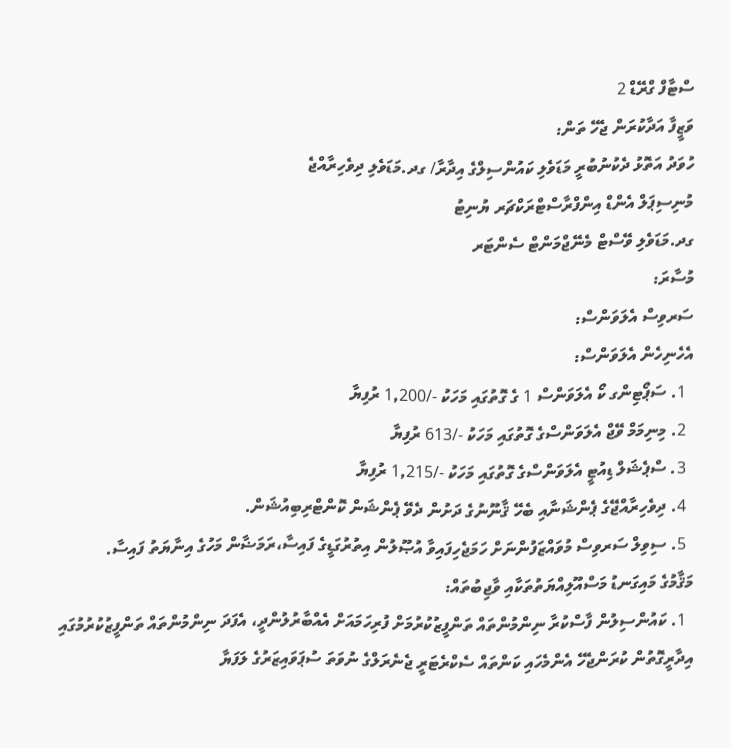ސްޓާފް ގްރޭޑް 2
ވަޒީފާ އަދާކުރަން ޖެހޭ ތަން:
ހުވަދު އަތޮޅު ދެކުނުބުރީ މަޑަވެލި ކައުންސިލްގެ އިދާރާ/ ގދ.މަޑަވެލި ދިވެހިރާއްޖެ
މުނިސިޕަލް އެންޑް އިންފްރާސްޓްރަކްޗަރ ޔުނިޓު
ގދ.މަޑަވެލި ވޭސްޓް މެނޭޖްމަންޓް ސެންޓަރ
މުސާރަ:
ސަރވިސް އެލަވަންސް:
އެހެނިހެން އެލަވަންސް:
  1. ސަޕޯޓިންގ ކޯ އެލަވަންސް 1 ގެ ގޮތުގައި މަހަކު -/1,200 ރުފިޔާ
  2. މިނިމަމް ވޭޖް އެލަވަންސްގެ ގޮތުގައި މަހަކު -/613 ރުފިޔާ
  3. ސްޕެޝަލް ޑިއުޓީ އެލަވަންސްގެ ގޮތުގައި މަހަކު -/1,215 ރުފިޔާ
  4. ދިވެހިރާއްޖޭގެ ޕެންޝަނާއި ބެހޭ ޤާނޫނުގެ ދަށުން ދެވޭ ޕެންޝަން ކޮންޓްރިބިއުޝަން.
  5. ސިވިލް ސަރވިސް މުވައްޒަފުންނަށް ހަމަޖެހިފައިވާ އުޞޫލުން އިތުރުގަޑީގެ ފައިސާ،ރަމަޟާން މަހުގެ އިނާޔަތު ފައިސާ.
މަޤާމުގެ މައިގަނޑު މަސްއޫލިއްޔަތުތަކާއި ވާޖިބުތައް:
  1. ކައުންސިލުން ފާސްކުރާ ނިންމުންތައް ތަންފީޒުކުރުމަށް ފުރިހަމައަށް އެއްބާރުލުންދީ، އެފަދަ ނިންމުންތައް ތަންފީޒުކުރުމުގައި އިދާރީގޮތުން ކުރަންޖެހޭ އެންމެހައި ކަންތައް ސެކްރެޓަރީ ޖެނެރަލްގެ ނުވަތަ ސުޕަވައިޒަރުގެ ލަފަޔާ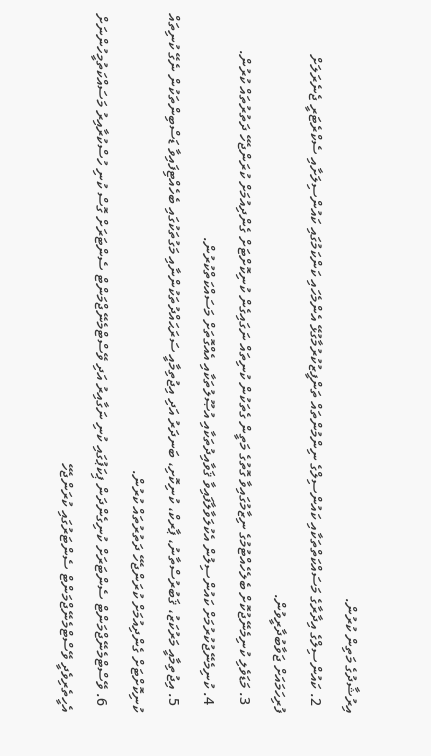އިރުޝާދުގެ މަތިން ކުރުން.
  2. ކައުންސިލްގެ އިދާރާގެ މަސައްކަތްތަކާއި ކައުންސިލްގެ ނިންމުންތައް ތަންފީޒުކުރުމާގުޅޭ އެންމެހައި ކަންކަމުގައި ކައުންސިލަށާއި ސެކްރެޓަރީ ޖެނެރަލަށް ފުރިހަމައަށް ޖަވާބުދާރީވުން.
  3. މަޑަވެލި ކުނިމެނޭޖުކޮށް ބެލެހެއްޓުމުގެ ނިޒާމުގައިވާ ގޮތުގެ މަތީން ގެތަކުން ކުނިތައް ނަގައިގެން ކުނިކޮށްޓަށް ގެންދިއުމަށް ކުރަންޖެހޭ ދަތުރުތައް ކުރުން.
  4. ކުނިމެނޭޖުކުރުމަށް ކައުންސިލުން އެކުލަވާލާފައިވާ ޤަވާއިދުތަކާއި އުޞޫލުތަކާއި އެއްގޮތަށް މަސައްކަތްކުރުން.
  5. އިޖުތިމާއީ މަރުކަޒު، ޤަބުރުސްތާނު، ޕާރކް، ކުނިކޮށި، ބަނދަރު އަދި އިޖުތިމާއީ ސަރަޙައްދުތަކުންނާއި މަގުތަކުގައި ބެހެއްޓިފައިވާ ޑަސްބިންތަކުން ނެގޭ ކުނިތައް ކުނިކޮށްޓަށް ގެންދިއުމަށް ކުރަންޖެހޭ ދަތުރުތައް ކުރުން.
  6. ވޭސްޓްމެނޭޖްމަންޓް ސެންޓަރަށް ކުނިގެންދަން ޕިކަޕުގައި ކުނި ނަގާއިރު އަދި ވޭސްޓްމެނޭޖްމަންޓް ސެންޓަރަށް ގޮސް ކުނި ހުސްކުރާއިރު މަސައްކަތުމީހުންނަށް އެހީތެރިވެދީ ވޭސްޓްމެނޭޖްމަންޓް ސެންޓަރުގައި ކުރަންޖެހޭ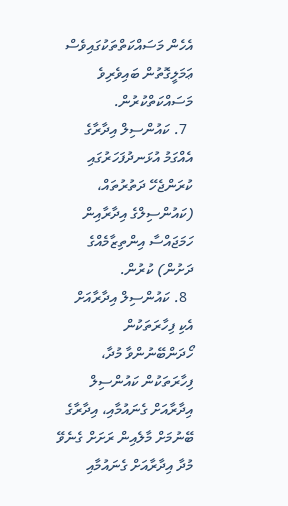އެހެން މަސައްކަތްތަކުގައިވެސް ޢަމަލީގޮތުން ބައިވެރިވެ މަސައްކަތްކުރުން.
  7. ކައުންސިލް އިދާރާގެ އެއްގަމު އުޅަނދުފަހަރުގައި ކުރަންޖެހޭ ދަތުރުތައް، (ކައުންސިލްގެ އިދާރާއިން ހަމަޖައްސާ އިންތިޒާމެއްގެ ދަށުން) ކުރުން.
  8. ކައުންސިލް އިދާރާއަށް އެކި ފިހާރަތަކުން ހޯދަންބޭނުންވާ މުދާ، ފިހާރަތަކުން ކައުންސިލް އިދާރާއަށް ގެނައުމާއި، އިދާރާގެ ބޭނުމަށް މާލެއިން ރަށަށް ގެނެވޭ މުދާ އިދާރާއަށް ގެނައުމާއި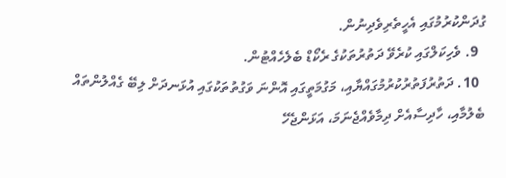ގުދަންކުރުމުގައި އެހީތެރިވެދިނުން.
  9. ވެހިކަލްގައި ކުރެވޭ ދަތުރުތަކުގެ ރެކޯޑް ބެލެހެއްޓުން.
  10. ދަތުރުފަތުރުކުރުމުގައްޔާއި، މަގުމަތީގައި އޮންނަ ވަގުތުތަކުގައި އުޅަނދަށް ލިބޭ ގެއްލުންތައް ބެލުމާއި، ހާދިސާއެށް ދިމާވެއްޖެނަމަ، އަޅަންޖެހޭ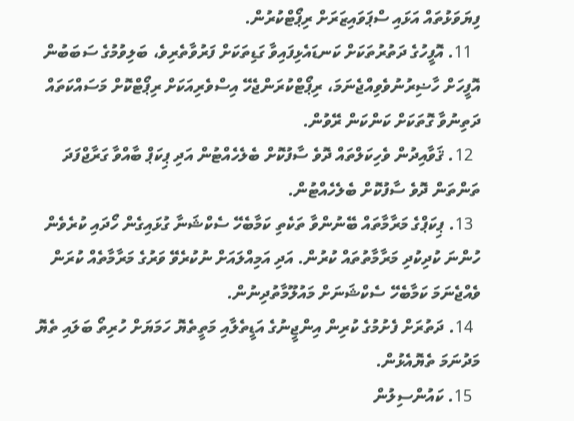ފިޔަވަޅުތައް އަޅައި ސްޕަވައިޒަރަށް ރިޕޯޓްކުރުން.
  11. އޮފީހުގެ ދަތުރުތަކަށް ކަނޑައެޅިފައިވާ ގަޑިތަކަށް ފަރުވާތެރިވެ، ބަލިވުމުގެ ސަބަބުން އޮފީހަށް ހާޟިރުނުވެވިއްޖެނަމަ، ރިޕޯޓްކުރަންޖެހޭ އިސްވެރިއަކަށް ރިޕޯޓްކޮށް މަސައްކަތައް ދަތިނުވާ ގޮތަކަށް ކަންކަން ރޭވުން.
  12. ޤަވާއިދުން ވެހިކަލްތައް ދޮވެ ސާފުކޮށް ބެލެހެއްޓުން އަދި ޕިކަޕް ބާއްވާ ގަރާޖްފަދަ ތަންތަން ދޮވެ ސާފުކޮށް ބެލެހެއްޓުން.
  13. ޕިކަޕްގެ މަރާމާތައް ބޭނުންވާ ތަކެތި ކަމާބެހޭ ސެކްޝަނާ ގުޅައިގެން ހޯދައި ކުރެވެން ހުންނަ ކުދިކުދި މަރާމާތުތައް ކުރުން. އަދި އަމިއްލައަށް ނުކުރެވޭ ވަރުގެ މަރާމާތެއް ކުރަން ވެއްޖެނަމަ ކަމާބެހޭ ސެކްޝަނަށް މައުލޫމާތުދިނުން.
  14. ދަތުރަށް ފެށުމުގެ ކުރިން އިންޖީނުގެ އަޑީތެލާއި މަތީތެޔޮ ހަމަޔަށް ހުރިތޯ ބަލައި ތެޔޮ މަދުނަމަ ތެޔޮއެޅުން.
  15. ކައުންސިލުން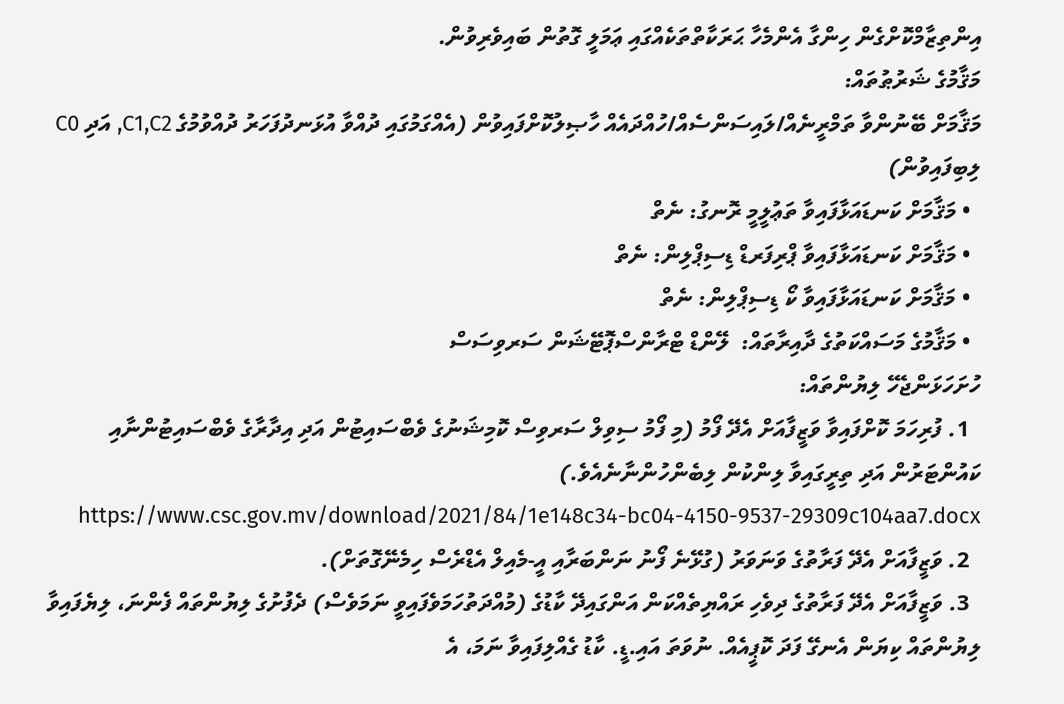އިންތިޒާމްކޮށްގެން ހިންގާ އެންމެހާ ޙަރަކާތްތަކެއްގައި ޢަމަލީ ގޮތުން ބައިވެރިވުން.
މަޤާމުގެ ޝަރުޠުތައް:
މަޤާމަށް ބޭނުންވާ ތަމްރީނެއް/ލައިސަންސެއް/ހުއްދައެއް ހާޞިލުކޮށްފައިވުން (އެއްގަމުގައި ދުއްވާ އުޅަނދުފަހަރު ދުއްވުމުގެ C1,C2, އަދި C0 ލިބިފައިވުން)
  • މަޤާމަށް ކަނޑައަޅާފައިވާ ތަޢުލީމީ ރޮނގު: ނެތް
  • މަޤާމަށް ކަނޑައަޅާފައިވާ ޕްރިފަރޑް ޑިސިޕްލިން: ނެތް
  • މަޤާމަށް ކަނޑައަޅާފައިވާ ކޯ ޑިސިޕްލިން: ނެތް
  • މަޤާމުގެ މަސައްކަތުގެ ދާއިރާތައް:  ލޭންޑް ޓްރާންސްޕޮޓޭޝަން ސަރވިސަސް
ހުށަހަޅަންޖެހޭ ލިޔުންތައް:
  1. ފުރިހަމަ ކޮށްފައިވާ ވަޒީފާއަށް އެދޭ ފޯމު (މި ފޯމު ސިވިލް ސަރވިސް ކޮމިޝަނުގެ ވެބްސައިޓުން އަދި އިދާރާގެ ވެބްސައިޓުންނާއި ކައުންޓަރުން އަދި ތިރީގައިވާ ލިންކުން ލިބެންހުންނާނެއެވެ.)  https://www.csc.gov.mv/download/2021/84/1e148c34-bc04-4150-9537-29309c104aa7.docx
  2. ވަޒީފާއަށް އެދޭ ފަރާތުގެ ވަނަވަރު (ގުޅޭނެ ފޯނު ނަންބަރާއި އީ-މެއިލް އެޑްރެސް ހިމެނޭގޮތަށް).
  3. ވަޒީފާއަށް އެދޭ ފަރާތުގެ ދިވެހި ރައްޔިތެއްކަން އަންގައިދޭ ކާޑުގެ (މުއްދަތުހަމަވެފައިވީ ނަމަވެސް) ދެފުށުގެ ލިޔުންތައް ފެންނަ، ލިޔެފައިވާ ލިޔުންތައް ކިޔަން އެނގޭ ފަދަ ކޮޕީއެއް. ނުވަތަ އައި.ޑީ. ކާޑު ގެއްލިފައިވާ ނަމަ، އެ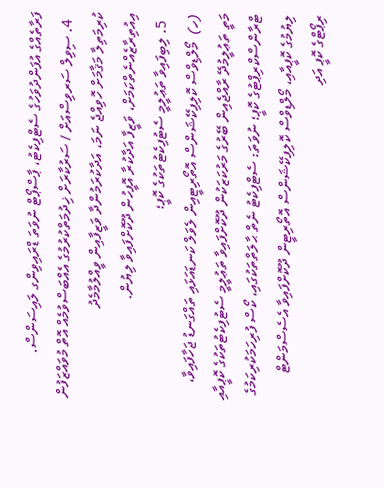ފަރާތެއްގެ އުފަންދުވަހުގެ ސެޓްފިކެޓު، ޕާސްޕޯޓް ނުވަތަ ޑްރައިވިންގ ލައިސަންސް.
  4. ސިވިލް ސަރވިސްއަށް / ސަރުކާރަށް ޚިދުމަތްކުރުމުގެ އެއްބަސްވުމެއް އޮތް މުވައްޒަފުން ކުރިމަތިލާ މަޤާމަށް ހޮވިއްޖެ ނަމަ، އަދާކުރަމުންދާ ވަޒީފާއިން ވީއްލުމާމެދު އިއުތިރާޒެއްނެތްކަމަށް، ވަޒީފާ އަދާކުރާ އޮފީހުން ދޫކޮށްފައިވާ ލިޔުން.
  5. ލިބިފައިވާ ތަޢުލީމީ ސެޓުފިކެޓުތަކުގެ ކޮޕީ؛
(ހ)  މޯލްޑިވްސް ކޮލިފިކޭޝަންސް އޮތޯރިޓީއިން ލެވަލް ކަނޑައަޅައި ތައްގަނޑު ޖަހާފައިވާ، މަތީ ތަޢުލީމުދޭ ރާއްޖެއިން ބޭރުގެ މަރުކަޒަކުން ދޫކޮށްފައިވާ ތަޢުލީމީ ސެޓުފިކެޓުތަކުގެ ކޮޕީއާއި ޓްރާންސްކްރިޕްޓުގެ ކޮޕީ؛ ނުވަތަ: ސެޓްފިކެޓު ނެތް ޙާލަތްތަކުގައި، ކޯސް ފުރިހަމަކުރިކަމުގެ ލިޔުމުގެ ކޮޕީއާއި، މޯލްޑިވްސް ކޮލިފިކޭޝަންސް އޮތޯރިޓީން ދޫކޮށްފައިވާ އެސެސްމަންޓް ރިޕޯޓްގެ ކޮޕީ އަދި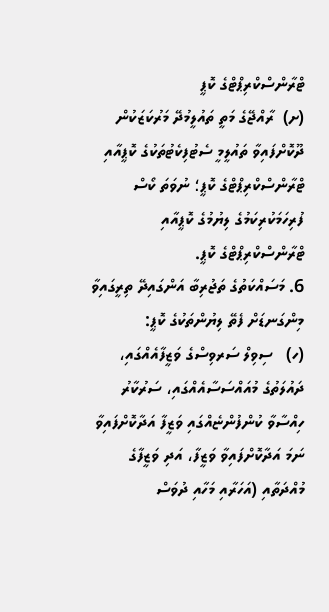ޓްރާންސްކްރިޕްޓްގެ ކޮޕީ
(ށ)  ރާއްޖޭގެ މަތީ ތައުލީމުދޭ މަރުކަޒަކުން ދޫކޮށްފައިވާ ތައުލީމީ ސެޓުފިކެޓުތަކުގެ ކޮޕީއާއި ޓްރާންސްކްރިޕްޓްގެ ކޮޕީ؛ ނުވަތަ ކޯސް ފުރިހަމަކުރިކަމުގެ ލިޔުމުގެ ކޮޕީއާއި ޓްރާންސްކްރިޕްޓްގެ ކޮޕީ.
6. މަސައްކަތުގެ ތަޖުރިބާ އަންގައިދޭ ތިރީގައިވާ މިންގަނޑަށް ފެތޭ ލިޔުންތަކުގެ ކޮޕީ:
(ހ)   ސިވިލް ސަރވިސްގެ ވަޒީފާއެއްގައި، ދައުލަތުގެ މުއައްސަސާއެއްގައި، ސަރުކާރު ހިއްސާވާ ކުންފުންޏެއްގައި ވަޒީފާ އަދާކޮށްފައިވާ ނަމަ އަދާކޮށްފައިވާ ވަޒީފާ، އަދި ވަޒީފާގެ މުއްދަތާއި (އަހަރާއި މަހާއި ދުވަސް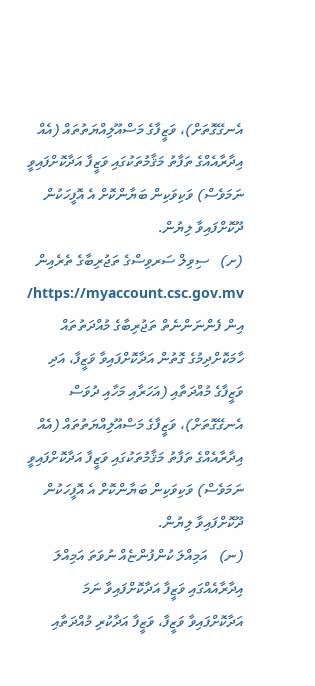އެނގޭގޮތަށް)، ވަޒީފާގެ މަސްއޫލިއްޔަތުތައް (އެއް އިދާރާއެއްގެ ތަފާތު މަޤާމުތަކުގައި ވަޒީފާ އަދާކޮށްފައިވީ ނަމަވެސް) ވަކިވަކިން ބަޔާންކޮށް އެ އޮފީހަކުން ދޫކޮށްފައިވާ ލިޔުން.
(ށ)   ސިވިލް ސަރވިސްގެ ތަޖުރިބާގެ ތެރެއިން https://myaccount.csc.gov.mv/ އިން ފެންނަންނެތް ތަޖުރިބާގެ މުއްދަތުތައް ހާމަކޮށްދިމުގެ ގޮތުން އަދާކޮށްފައިވާ ވަޒީފާ، އަދި ވަޒީފާގެ މުއްދަތާއި (އަހަރާއި މަހާއި ދުވަސް އެނގޭގޮތަށް)، ވަޒީފާގެ މަސްއޫލިއްޔަތުތައް (އެއް އިދާރާއެއްގެ ތަފާތު މަޤާމުތަކުގައި ވަޒީފާ އަދާކޮށްފައިވީ ނަމަވެސް) ވަކިވަކިން ބަޔާންކޮށް އެ އޮފީހަކުން ދޫކޮށްފައިވާ ލިޔުން.
(ނ)   އަމިއްލަ ކުންފުންޏެއް ނުވަތަ އަމިއްލަ އިދާރާއެއްގައި ވަޒީފާ އަދާކޮށްފައިވާ ނަމަ އަދާކޮށްފައިވާ ވަޒީފާ، ވަޒީފާ އަދާކުރި މުއްދަތާއި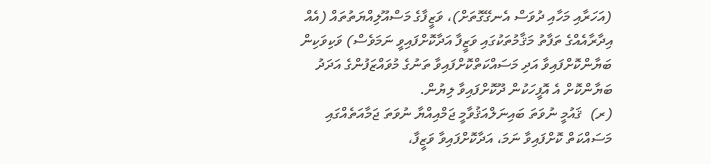(އަހަރާއި މަހާއި ދުވަސް އެނގޭގޮތަށް)، ވަޒީފާގެ މަސްއޫލިއްޔަތުތައް (އެއް އިދާރާއެއްގެ ތަފާތު މަޤާމުތަކުގައި ވަޒީފާ އަދާކޮށްފައިވީ ނަމަވެސް) ވަކިވަކިން ބަޔާންކޮށްފައިވާ އަދި މަސައްކަތްކޮށްފައިވާ ތަނުގެ މުވައްޒަފުންގެ އަދަދު ބަޔާންކޮށް އެ އޮފީހަކުން ދޫކޮށްފައިވާ ލިޔުން.
(ރ)  ޤައުމީ ނުވަތަ ބައިނަލްއަޤުވާމީ ޖަމްއިއްޔާ ނުވަތަ ޖަމާއަތެއްގައި މަސައްކަތް ކޮށްފައިވާ ނަމަ، އަދާކޮށްފައިވާ ވަޒީފާ،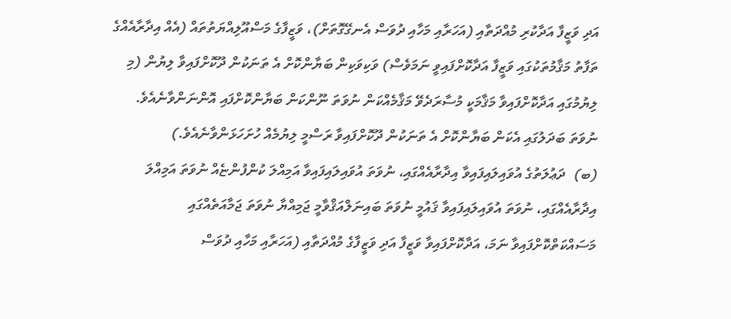އަދި ވަޒީފާ އަދާކުރި މުއްދަތާއި (އަހަރާއި މަހާއި ދުވަސް އެނގޭގޮތަށް)، ވަޒީފާގެ މަސްއޫލިއްޔަތުތައް (އެއް އިދާރާއެއްގެ ތަފާތު މަޤާމުތަކުގައި ވަޒީފާ އަދާކޮށްފައިވީ ނަމަވެސް) ވަކިވަކިން ބަޔާންކޮށް އެ ތަނަކުން ދޫކޮށްފައިވާ ލިޔުން (މި ލިޔުމުގައި އަދާކޮށްފައިވާ މަޤާމަކީ މުސާރަދެވޭ މަޤާމެއްކަން ނުވަތަ ނޫންކަން ބަޔާންކޮށްފައި އޮންނަންވާނެއެވެ. ނުވަތަ ބަދަލުގައި އެކަން ބަޔާންކޮށް އެ ތަނަކުން ދޫކޮށްފައިވާ ރަސްމީ ލިޔުމެއް ހުށަހަޅަންވާނެއެވެ.)
(ބ)  ދަޢުލަތުގެ އުވައިލައިފައިވާ އިދާރާއެއްގައި، ނުވަތަ އުވައިލައިފައިވާ އަމިއްލަ ކުންފުންޏެއް ނުވަތަ އަމިއްލަ އިދާރާއެއްގައި، ނުވަތަ އުވައިލައިފައިވާ ޤައުމީ ނުވަތަ ބައިނަލްއަޤްވާމީ ޖަމިއްޔާ ނުވަތަ ޖަމާއަތެއްގައި މަސައްކަތްކޮށްފައިވާ ނަމަ، އަދާކޮށްފައިވާ ވަޒީފާ އަދި ވަޒީފާގެ މުއްދަތާއި (އަހަރާއި މަހާއި ދުވަސް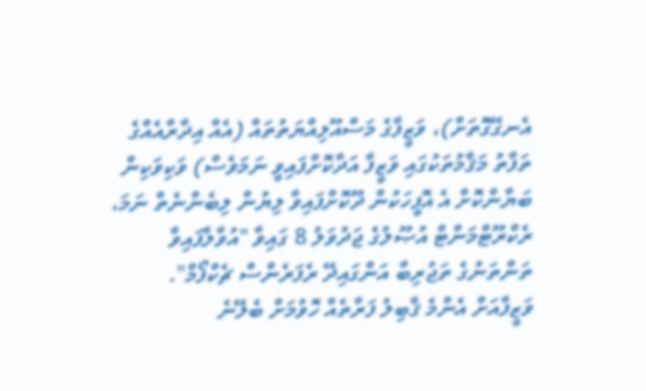އެނގޭގޮތަށް)، ވަޒީފާގެ މަސްއޫލިއްޔަތުތައް (އެއް އިދާރާއެއްގެ ތަފާތު މަޤާމުތަކުގައި ވަޒީފާ އަދާކޮށްފައިވީ ނަމަވެސް) ވަކިވަކިން ބަޔާންކޮށް އެ އޮފީހަކުން ދޫކޮށްފައިވާ ލިޔުން ލިބެންނެތް ނަމަ، ރެކްރޫޓްމަންޓް އުޞޫލުގެ ޖަދުވަލު 8 ގައިވާ "އުވާލާފައިވާ ތަންތަނުގެ ތަޖުރިބާ އަންގައިދޭ ރެފަރެންސް ޗެކްފޯމް".
ވަޒީފާއަށް އެންމެ ޤާބިލު ފަރާތެއް ހޮވުމަށް ބެލޭނެ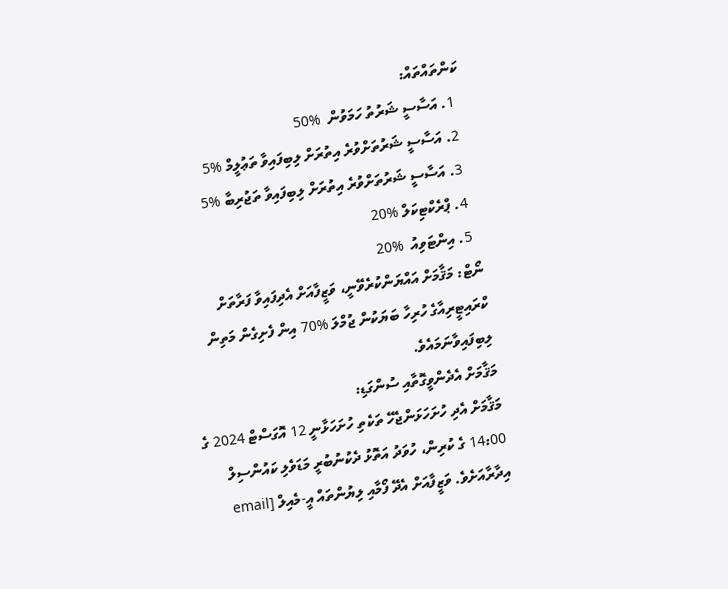ކަންތައްތައް:
  1. އަސާސީ ޝަރުތު ހަމަވުން  %50
  2. އަސާސީ ޝަރުތަށްވުރެ އިތުރަށް ލިބިފައިވާ ތަޢުލީމް %5
  3. އަސާސީ ޝަރުތަށްވުރެ އިތުރަށް ލިބިފައިވާ ތަޖުރިބާ %5
  4. ޕްރެކްޓިކަލް %20
  5. އިންޓަވިއު  %20
ނޯޓް: މަޤާމަށް އައްޔަންކުރެވޭނީ، ވަޒީފާއަށް އެދިފައިވާ ފަރާތަށް ކްރައިޓީރިއާގެ ހުރިހާ ބަޔަކުން ޖުމްލަ %70 އިން ފެށިގެން މަތިން ލިބިފައިވާނަމައެވެ.
މަޤާމަށް އެދެންވީގޮތާއި ސުންގަޑި:
މަޤާމަށް އެދި ހުށަހަޅަންޖެހޭ ތަކެތި ހުށަހަޅާނީ 12 އޮގަސްޓް 2024 ގެ 14:00 ގެ ކުރިން، ހުވަދު އަތޮޅު ދެކުނުބުރީ މަޑަވެލި ކައުންސިލް އިދާރާއަށެވެ. ވަޒީފާއަށް އެދޭ ފޯމާއި ލިޔުންތައް އީ-މެއިލް [email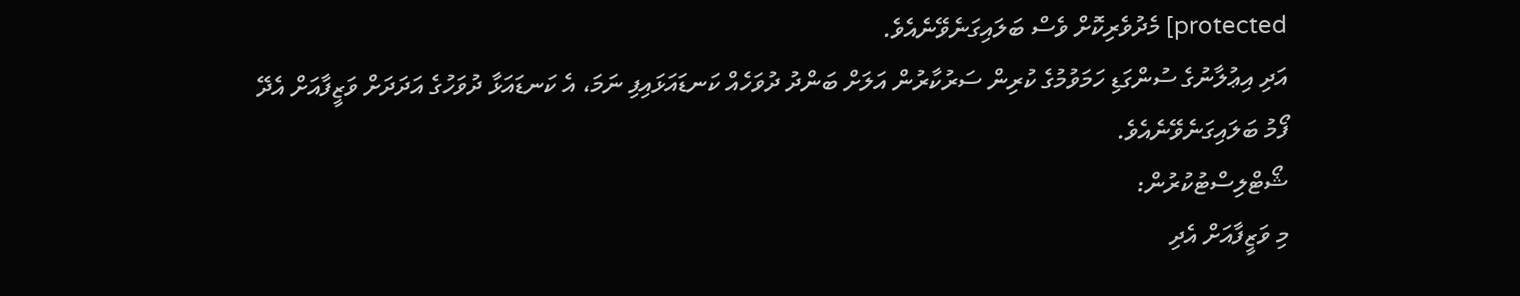protected] މެދުވެރިކޮށް ވެސް ބަލައިގަނެވޭނެއެވެ.
އަދި އިޢުލާނުގެ ސުންގަޑި ހަމަވުމުގެ ކުރިން ސަރުކާރުން އަލަށް ބަންދު ދުވަހެއް ކަނޑައަޅައިފި ނަމަ، އެ ކަނޑައަޅާ ދުވަހުގެ އަދަދަށް ވަޒީފާއަށް އެދޭ ފޯމު ބަލައިގަނެވޭނެއެވެ.
ޝޯޓްލިސްޓުކުރުން:
މި ވަޒީފާއަށް އެދި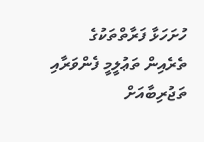ހުށަހަޅާ ފަރާތްތަކުގެ ތެރެއިން ތަޢުލީމީ ފެންވަރާއި ތަޖުރިބާއަށް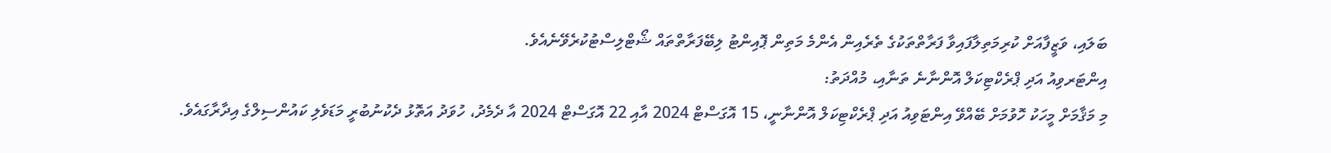ބަލައި، ވަޒީފާއަށް ކުރިމަތިލާފައިވާ ފަރާތްތަކުގެ ތެރެއިން އެންމެ މަތިން ޕޮއިންޓު ލިބޭފަރާތްތައް ޝޯޓްލިސްޓުކުރެވޭނެއެވެ.
އިންޓަރވިއު އަދި ޕްރެކްޓިކަލް އޮންނާނެ ތަނާއި، މުއްދަތު:
މި މަޤާމަށް މީހަކު ހޮވުމަށް ބޭއްވޭ އިންޓަވިއު އަދި ޕްރެކްޓިކަލް އޮންނާނީ، 15 އޮގަސްޓް 2024 އާއި 22 އޮގަސްޓް 2024 އާ ދެމެދު، ހުވަދު އަތޮޅު ދެކުނުބުރީ މަޑަވެލި ކައުންސިލްގެ އިދާރާގައެވެ.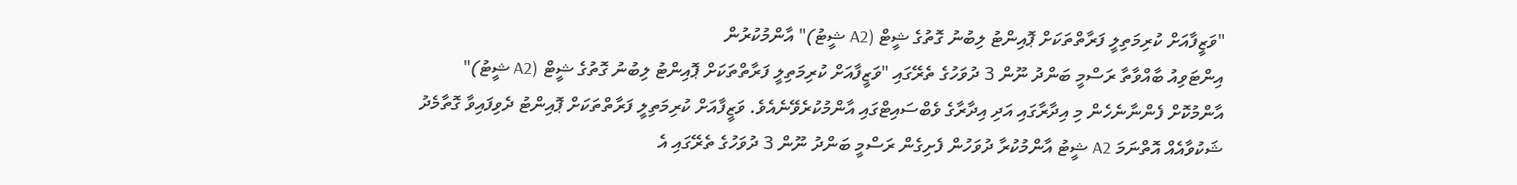"ވަޒީފާއަށް ކުރިމަތިލީ ފަރާތްތަކަށް ޕޮއިންޓު ލިބުނު ގޮތުގެ ޝީޓް (A2 ޝީޓު)" އާންމުކުރުން
އިންޓަވިއު ބާއްވާތާ ރަސްމީ ބަންދު ނޫން 3 ދުވަހުގެ ތެރޭގައި "ވަޒީފާއަށް ކުރިމަތިލީ ފަރާތްތަކަށް ޕޮއިންޓު ލިބުނު ގޮތުގެ ޝީޓް (A2 ޝީޓު)" އާންމުކޮށް ފެންނާނެހެން މި އިދާރާގައި އަދި އިދާރާގެ ވެބްސައިޓްގައި އާންމުކުރެވޭނެއެވެ. ވަޒީފާއަށް ކުރިމަތިލީ ފަރާތްތަކަށް ޕޮއިންޓު ދެވިފައިވާ ގޮތާމެދު ޝަކުވާއެއް އޮތްނަމަ A2 ޝީޓު އާންމުކުރާ ދުވަހުން ފެށިގެން ރަސްމީ ބަންދު ނޫން 3 ދުވަހުގެ ތެރޭގައި އެ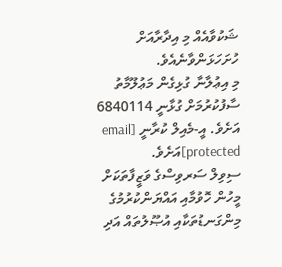ޝަކުވާއެއް މި އިދާރާއަށް ހުށަހަޅަންވާނެއެވެ.
މި އިޢުލާނާ ގުޅިގެން މަޢުލޫމާތު ސާފުކުރުމަށް ގުޅާނީ 6840114 އަށެވެ. އީ-މެއިލް ކުރާނީ [email protected]އަށެވެ.
ސިވިލް ސަރވިސްގެ ވަޒީފާތަކަށް މީހުން ހޮވުމާއި އައްޔަންކުރުމުގެ މިންގަނޑުތަކާއި އުޞޫލުތައް އަދި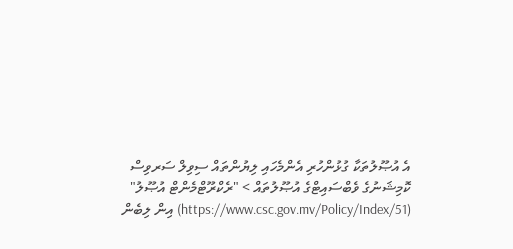އެ އުޞޫލުތަކާ ގުޅުންހުރި އެންމެހައި ލިޔުންތައް ސިވިލް ސަރވިސް ކޮމިޝަނުގެ ވެބްސައިޓްގެ އުޞޫލުތައް > "ރެކްރޫޓްމެންޓް އުޞޫލު" (https://www.csc.gov.mv/Policy/Index/51) އިން ލިބެން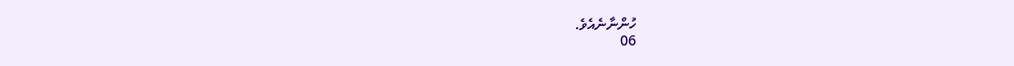ހުންނާނެއެވެ.
06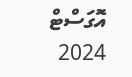އޮގަސްޓް 2024